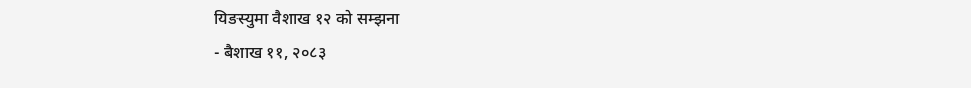यिङस्युमा वैशाख १२ को सम्झना
- बैशाख ११, २०८३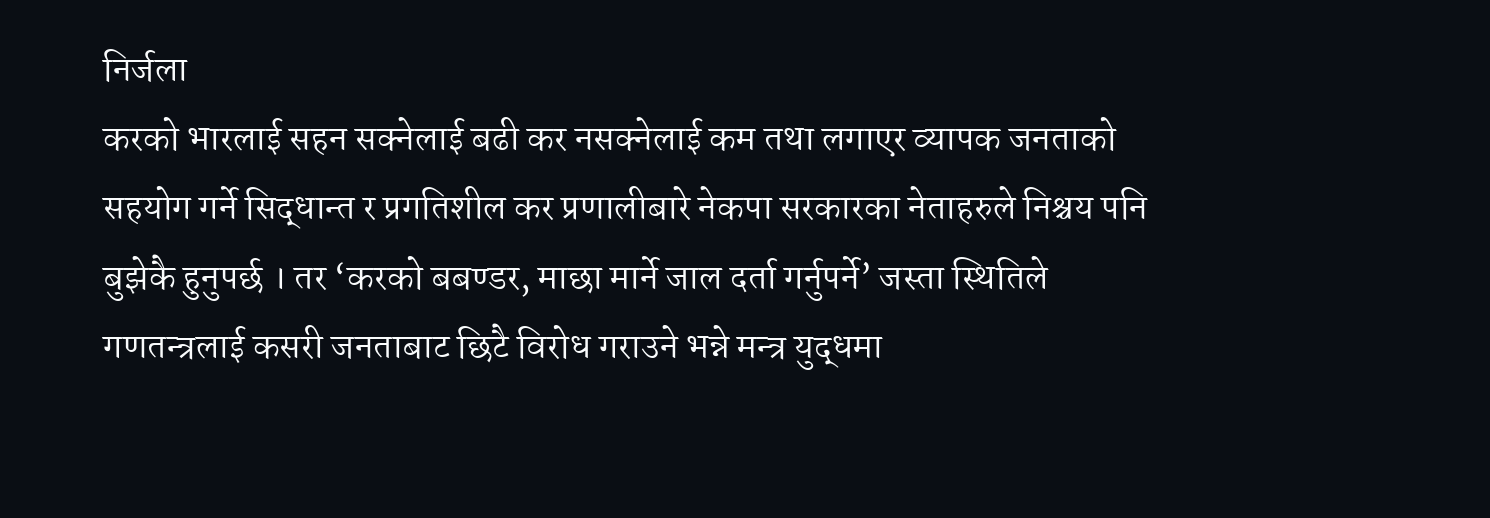निर्जला
करको भारलाई सहन सक्नेलाई बढी कर नसक्नेलाई कम तथा लगाएर व्यापक जनताको सहयोग गर्ने सिद्धान्त र प्रगतिशील कर प्रणालीबारे नेकपा सरकारका नेताहरुले निश्चय पनि बुझेकै हुनुपर्छ । तर ‘करको बबण्डर, माछा मार्ने जाल दर्ता गर्नुपर्ने’ जस्ता स्थितिले गणतन्त्रलाई कसरी जनताबाट छिटै विरोध गराउने भन्ने मन्त्र युद्धमा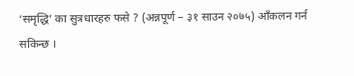‘समृद्धि’ का सुत्रधारहरु फसे ? (अन्नपूर्ण – ३१ साउन २०७५) आँकलन गर्न सकिन्छ ।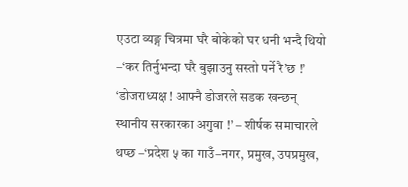एउटा व्यङ्ग चित्रमा घरै बोकेको घर धनी भन्दै थियो –‘कर तिर्नुभन्दा घरै बुझाउनु सस्तो पर्ने रै’छ !’
‘डोजराध्यक्ष ! आफ्नै डोजरले सडक खन्छन् स्थानीय सरकारका अगुवा !’ – शीर्षक समाचारले थप्छ –‘प्रदेश ५ का गाउँ–नगर, प्रमुख, उपप्रमुख,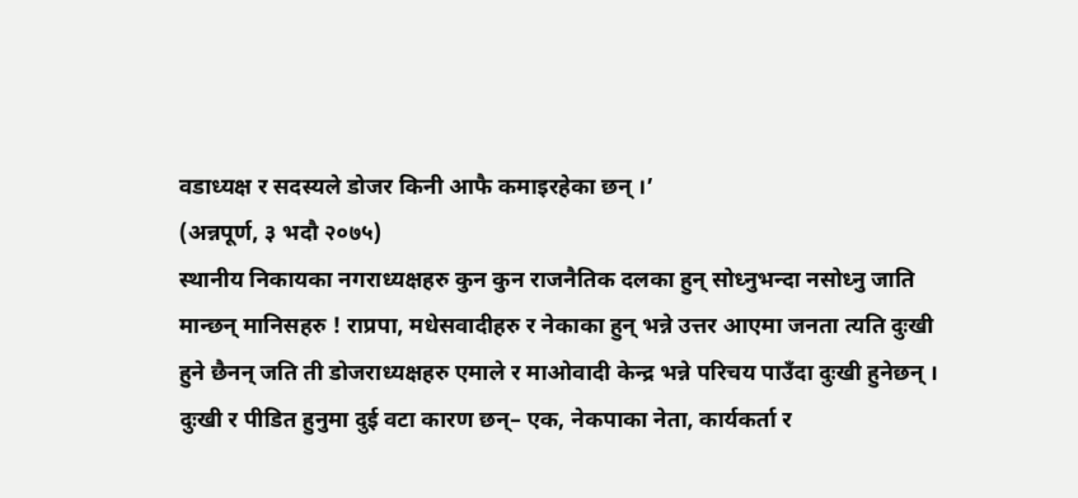वडाध्यक्ष र सदस्यले डोजर किनी आफै कमाइरहेका छन् ।’
(अन्नपूर्ण, ३ भदौ २०७५)
स्थानीय निकायका नगराध्यक्षहरु कुन कुन राजनैतिक दलका हुन् सोध्नुभन्दा नसोध्नु जाति मान्छन् मानिसहरु ! राप्रपा, मधेसवादीहरु र नेकाका हुन् भन्ने उत्तर आएमा जनता त्यति दुःखी हुने छैनन् जति ती डोजराध्यक्षहरु एमाले र माओवादी केन्द्र भन्ने परिचय पाउँदा दुःखी हुनेछन् ।
दुःखी र पीडित हुनुमा दुई वटा कारण छन्– एक, नेकपाका नेता, कार्यकर्ता र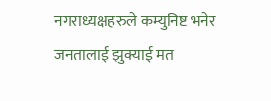नगराध्यक्षहरुले कम्युनिष्ट भनेर जनतालाई झुक्याई मत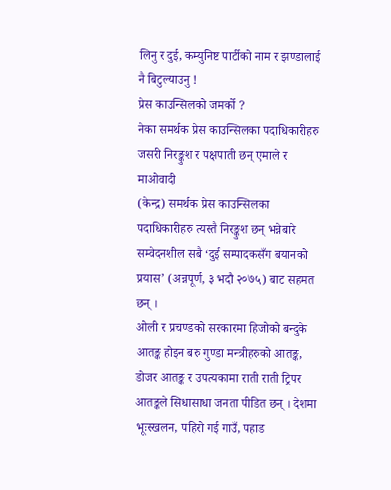लिनु र दुई, कम्युनिष्ट पार्टीको नाम र झण्डालाई नै बिटुल्याउनु !
प्रेस काउन्सिलको जमर्को ?
नेका समर्थक प्रेस काउन्सिलका पदाधिकारीहरु जसरी निरङ्कुश र पक्षपाती छन् एमाले र माओवादी
(केन्द्र) समर्थक प्रेस काउन्सिलका पदाधिकारीहरु त्यस्तै निरङ्कुश छन् भन्नेबारे सम्वेदनशील सबै ‘दुई सम्पादकसँग बयानको प्रयास’ (अन्नपूर्ण, ३ भदौ २०७५) बाट सहमत छन् ।
ओली र प्रचण्डको सरकारमा हिजोको बन्दुके आतङ्क होइन बरु गुण्डा मन्त्रीहरुको आतङ्क, डोजर आतङ्क र उपत्यकामा राती राती ट्रिपर आतङ्कले सिधासाधा जनता पीडित छन् । देशमा भूःस्खलन, पहिरो गई गाउँ, पहाड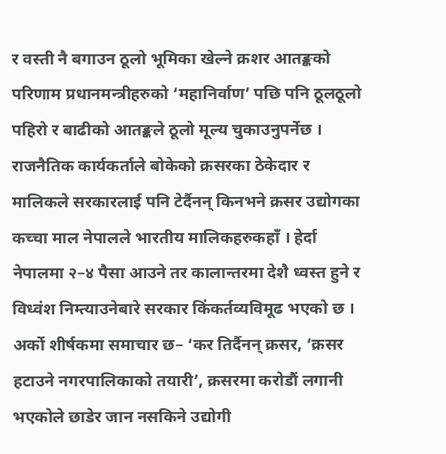र वस्ती नै बगाउन ठूलो भूमिका खेल्ने क्रशर आतङ्कको परिणाम प्रधानमन्त्रीहरुको ‘महानिर्वाण’ पछि पनि ठूलठूलो पहिरो र बाढीको आतङ्कले ठूलो मूल्य चुकाउनुपर्नेछ ।
राजनैतिक कार्यकर्ताले बोकेको क्रसरका ठेकेदार र मालिकले सरकारलाई पनि टेर्दैनन् किनभने क्रसर उद्योगका कच्चा माल नेपालले भारतीय मालिकहरुकहाँ । हेर्दा नेपालमा २–४ पैसा आउने तर कालान्तरमा देशै ध्वस्त हुने र विध्वंश निम्त्याउनेबारे सरकार किंकर्तव्यविमूढ भएको छ । अर्को शीर्षकमा समाचार छ– ‘कर तिर्दैनन् क्रसर, ‘क्रसर हटाउने नगरपालिकाको तयारी’, क्रसरमा करोडौं लगानी भएकोले छाडेर जान नसकिने उद्योगी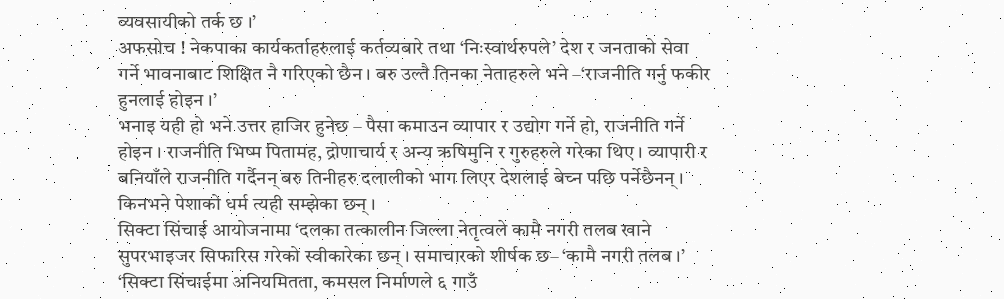व्यवसायीको तर्क छ ।’
अफसोच ! नेकपाका कार्यकर्ताहरुलाई कर्तव्यबारे तथा ‘निःस्वार्थरुपले’ देश र जनताको सेवा गर्ने भावनाबाट शिक्षित नै गरिएको छैन । बरु उल्तै तिनका नेताहरुले भने –‘राजनीति गर्नु फकीर हुनलाई होइन ।’
भनाइ यही हो भने उत्तर हाजिर हुनेछ – पैसा कमाउन व्यापार र उद्योग गर्ने हो, राजनीति गर्ने होइन । राजनीति भिष्म पितामह, द्रोणाचार्य र अन्य ऋषिमुनि र गुरुहरुले गरेका थिए । व्यापारी र बनियाँले राजनीति गर्दैनन् बरु तिनीहरु दलालीको भाग लिएर देशलाई बेच्न पछि पर्नेछैनन् । किनभने पेशाको धर्म त्यही सम्झेका छन् ।
सिक्टा सिंचाई आयोजनामा ‘दलका तत्कालीन जिल्ला नेतृत्वले कामै नगरी तलब खाने सुपरभाइजर सिफारिस गरेको स्वीकारेका छन् । समाचारको शीर्षक छ– ‘कामै नगरी तलब ।’ ‘सिक्टा सिंचाईमा अनियमितता, कमसल निर्माणले ६ गाउँ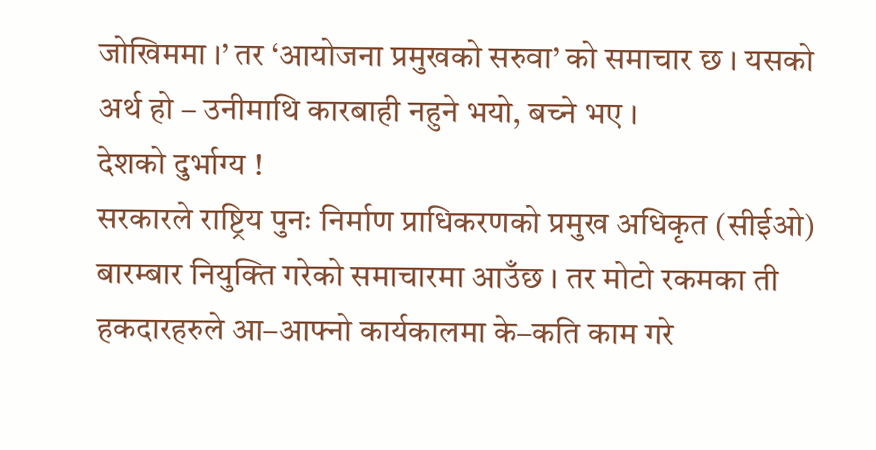जोखिममा ।’ तर ‘आयोजना प्रमुखको सरुवा’ को समाचार छ । यसको अर्थ हो – उनीमाथि कारबाही नहुने भयो, बच्ने भए ।
देशको दुर्भाग्य !
सरकारले राष्ट्रिय पुनः निर्माण प्राधिकरणको प्रमुख अधिकृत (सीईओ) बारम्बार नियुक्ति गरेको समाचारमा आउँछ । तर मोटो रकमका ती हकदारहरुले आ–आफ्नो कार्यकालमा के–कति काम गरे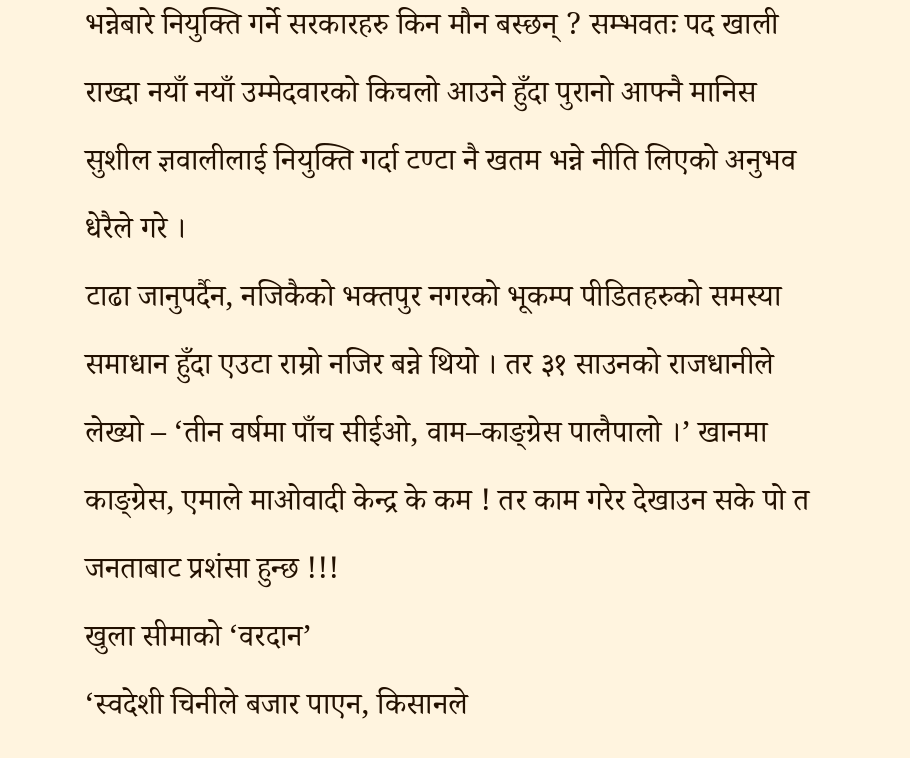भन्नेबारे नियुक्ति गर्ने सरकारहरु किन मौन बस्छन् ? सम्भवतः पद खाली राख्दा नयाँ नयाँ उम्मेदवारको किचलो आउने हुँदा पुरानो आफ्नै मानिस सुशील ज्ञवालीलाई नियुक्ति गर्दा टण्टा नै खतम भन्ने नीति लिएको अनुभव धेरैले गरे ।
टाढा जानुपर्दैन, नजिकैको भक्तपुर नगरको भूकम्प पीडितहरुको समस्या समाधान हुँदा एउटा राम्रो नजिर बन्ने थियो । तर ३१ साउनको राजधानीले लेख्यो – ‘तीन वर्षमा पाँच सीईओ, वाम–काङ्ग्रेस पालैपालो ।’ खानमा काङ्ग्रेस, एमाले माओवादी केन्द्र के कम ! तर काम गरेर देखाउन सके पो त जनताबाट प्रशंसा हुन्छ !!!
खुला सीमाको ‘वरदान’
‘स्वदेशी चिनीले बजार पाएन, किसानले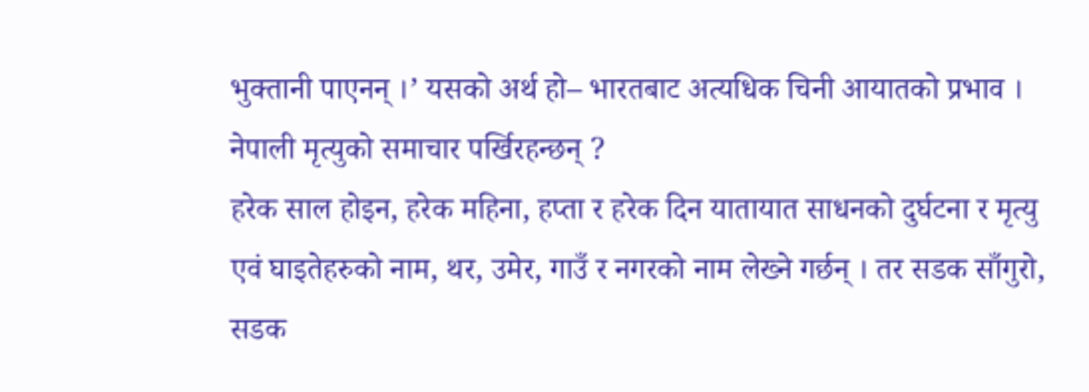भुक्तानी पाएनन् ।’ यसको अर्थ हो– भारतबाट अत्यधिक चिनी आयातको प्रभाव ।
नेपाली मृत्युको समाचार पर्खिरहन्छन् ?
हरेक साल होइन, हरेक महिना, हप्ता र हरेक दिन यातायात साधनको दुर्घटना र मृत्यु एवं घाइतेहरुको नाम, थर, उमेर, गाउँ र नगरको नाम लेख्ने गर्छन् । तर सडक साँगुरो, सडक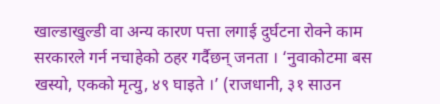खाल्डाखुल्डी वा अन्य कारण पत्ता लगाई दुर्घटना रोक्ने काम सरकारले गर्न नचाहेको ठहर गर्दैछन् जनता । ‘नुवाकोटमा बस खस्यो, एकको मृत्यु, ४९ घाइते ।’ (राजधानी, ३१ साउन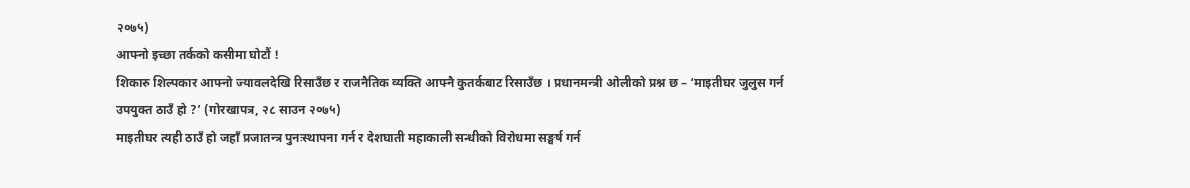२०७५)
आफ्नो इच्छा तर्कको कसीमा घोटौं !
शिकारु शिल्पकार आफ्नो ज्यावलदेखि रिसाउँछ र राजनैतिक व्यक्ति आफ्नै कुतर्कबाट रिसाउँछ । प्रधानमन्त्री ओलीको प्रश्न छ – ‘माइतीघर जुलुस गर्न उपयुक्त ठाउँ हो ?’ (गोरखापत्र, २८ साउन २०७५)
माइतीघर त्यही ठाउँ हो जहाँ प्रजातन्त्र पुनःस्थापना गर्न र देशघाती महाकाली सन्धीको विरोधमा सङ्घर्ष गर्न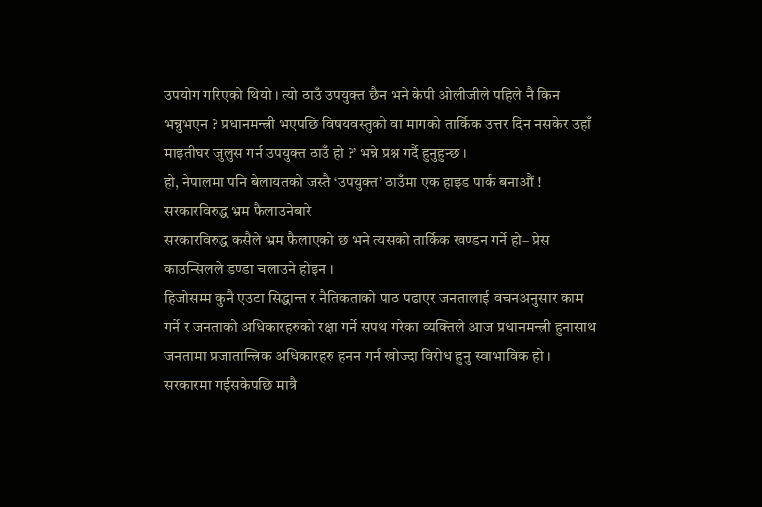उपयोग गरिएको थियो । त्यो ठाउँ उपयुक्त छैन भने केपी ओलीजीले पहिले नै किन भन्नुभएन ? प्रधानमन्त्री भएपछि विषयवस्तुको वा मागको तार्किक उत्तर दिन नसकेर उहाँ माइतीघर जुलुस गर्न उपयुक्त ठाउँ हो ?’ भन्ने प्रश्न गर्दै हुनुहुन्छ ।
हो, नेपालमा पनि बेलायतको जस्तै ‘उपयुक्त’ ठाउँमा एक हाइड पार्क बनाऔं !
सरकारविरुद्ध भ्रम फैलाउनेबारे
सरकारविरुद्ध कसैले भ्रम फैलाएको छ भने त्यसको तार्किक खण्डन गर्ने हो– प्रेस काउन्सिलले डण्डा चलाउने होइन ।
हिजोसम्म कुनै एउटा सिद्धान्त र नैतिकताको पाठ पढाएर जनतालाई वचनअनुसार काम गर्ने र जनताको अधिकारहरुको रक्षा गर्ने सपथ गरेका व्यक्तिले आज प्रधानमन्त्री हुनासाथ जनतामा प्रजातान्त्रिक अधिकारहरु हनन गर्न खोज्दा विरोध हुनु स्वाभाविक हो ।
सरकारमा गईसकेपछि मात्रै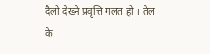दैलो देख्ने प्रवृत्ति गलत हो । तेल के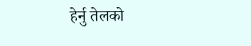हेर्नु तेलको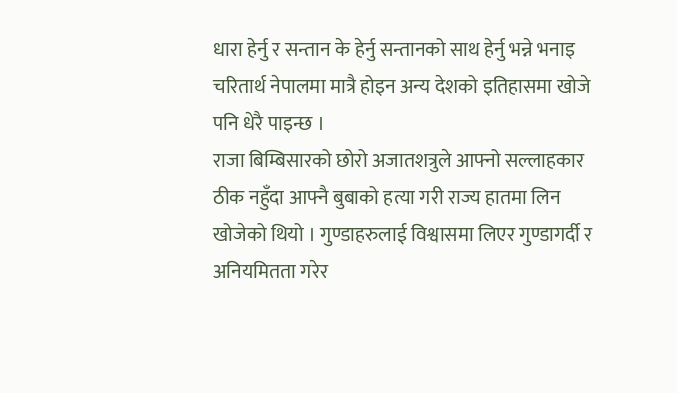धारा हेर्नु र सन्तान के हेर्नु सन्तानको साथ हेर्नु भन्ने भनाइ चरितार्थ नेपालमा मात्रै होइन अन्य देशको इतिहासमा खोजे पनि धेरै पाइन्छ ।
राजा बिम्बिसारको छोरो अजातशत्रुले आफ्नो सल्लाहकार ठीक नहुँदा आफ्नै बुबाको हत्या गरी राज्य हातमा लिन खोजेको थियो । गुण्डाहरुलाई विश्वासमा लिएर गुण्डागर्दी र अनियमितता गरेर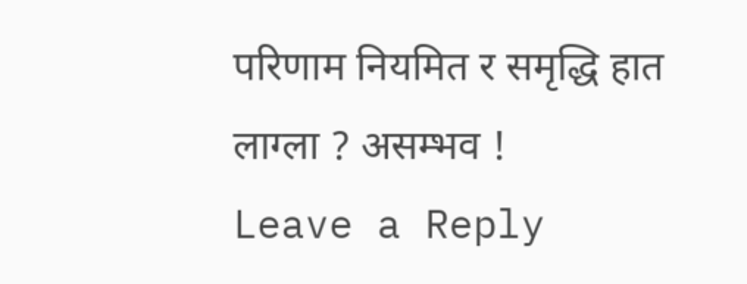परिणाम नियमित र समृद्धि हात लाग्ला ? असम्भव !
Leave a Reply